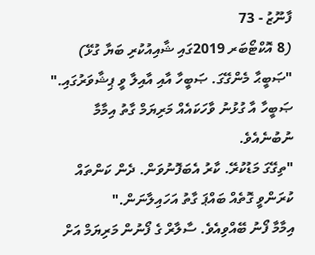ފާނޫޒު - 73
(8 އޮކްޓޯބަރ 2019ގައި ޝާއިއުކުރި ބަޔާ ގުޅޭ)
"ޞަބީޙާ މެންގޭގަ. ޞަބީހާ އާއި އާއިލާ ވީ ޕިޝާވަރުގައި." ޞަބީހާ އާ ގުޅުނު ވާހަކައެއް މަރިޔަމް ގާތު އިމާމާ ނުބުނެއެވެ.
"ތިގޭގަ މަޑުކުރޭ. ކާރު އެބަފޮނުވަން. ދެން ކަންތައް ކުރަންވީ ގޮތެއް ބައްޕަ ގާތު އަހައިލާނަން."
އިމާމާ ފޯނު ބޭއްވިއެވެ. ސާލާރް ގެ ފޯނުން މަރިޔަމް އަށް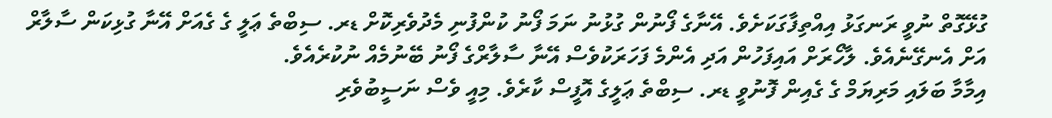ގުޅޭގޮތް ނުވީ ރަނގަޅު އިއްތިފާގަކަށެވެ. އޭނާގެ ފޯނުން ގުޅުނު ނަމަ ފޯނު ކުންފުނި މެދުވެރިކޮށް ޑރ. ސިބްތެ ޢަލީ ގެ ގެއަށް އޭނާ ގުޅިކަން ސާލާރް އަށް އެނގޭނެއެވެ. ލާހޯރަށް އައިފަހުން އަދި އެންމެ ފަހަރަކުވެސް އޭނާ ސާލާރްގެ ފޯނު ބޭނުމެއް ނުކުރެއެވެ.
އިމާމާ ބަލައި މަރިޔަމް ގެ ގެއިން ފޮނުވީ ޑރ. ސިބްތެ ޢަލީގެ އޮފީސް ކާރެވެ. މިއީ ވެސް ނަސީބުވެރި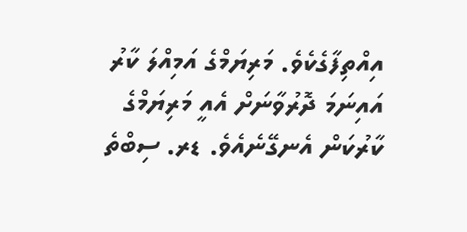އިއްތިފާގެކެވެ. މަރިޔަމްގެ އަމިއްލަ ކާރު އައިނަމަ ދޮރުވާނަށް އެއީ މަރިޔަމްގެ ކާރުކަން އެނގޭނެއެވެ. ޑރ. ސިބްތެ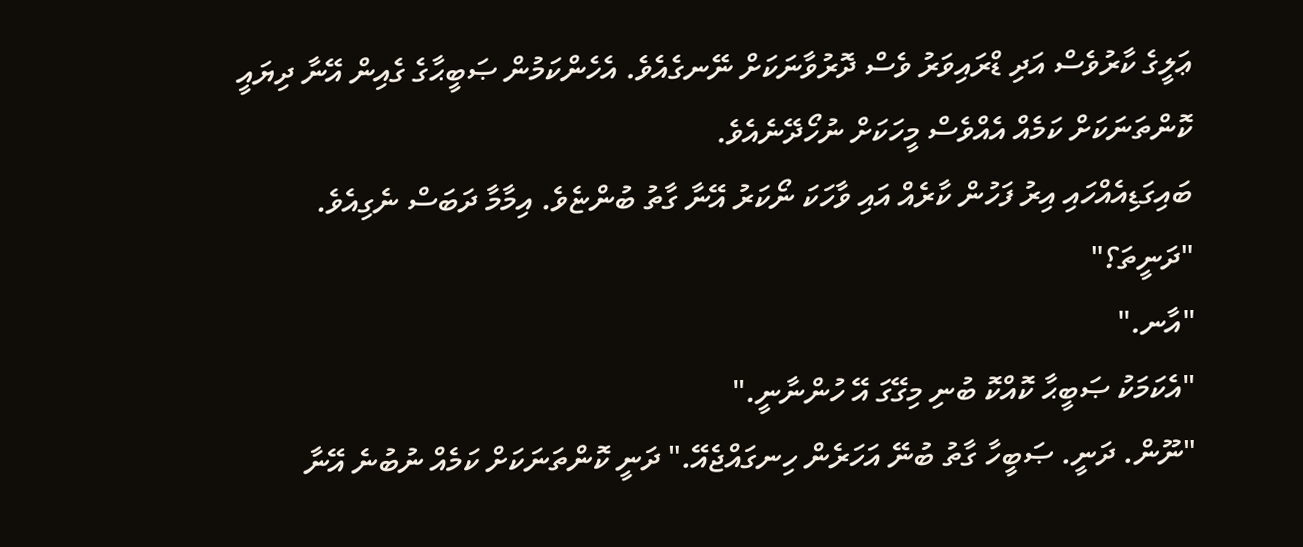ޢަލީގެ ކާރުވެސް އަދި ޑްރައިވަރު ވެސް ދޮރުވާނަކަށް ނޭނގެއެވެ. އެހެންކަމުން ޞަބީޙާގެ ގެއިން އޭނާ ދިޔައީ ކޮންތަނަކަށް ކަމެއް އެއްވެސް މީހަކަށް ނުހޯދޭނެއެވެ.
ބައިގަޑިއެއްހައި އިރު ފަހުން ކާރެއް އައި ވާހަކަ ނޯކަރު އޭނާ ގާތު ބުންޏެވެ. އިމާމާ ދަބަސް ނެގިއެވެ.
"ދަނީތަ؟"
"އާނ."
"އެކަމަކު ޞަބީޙާ ކޮއްކޮ ބުނި މިގޭގަ އޭ ހުންނާނީ."
"ނޫން. ދަނީ. ޞަބީހާ ގާތު ބުނޭ އަހަރެން ހިނގައްޖެއޭ." ދަނީ ކޮންތަނަކަށް ކަމެއް ނުބުނެ އޭނާ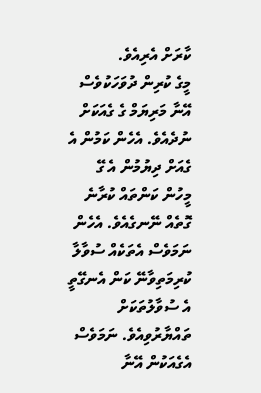ކާރަށް އެރިއެވެ.
މީގެ ކުރިން ދުވަހަކުވެސް އޭނާ މަރިޔަމް ގެ ގެއަކަށް ނުދެއެވެ. އެހެން ކަމުން އެ ގެއަށް ދިޔުމުން އެ ގޭ މީހުން ކަންތައް ކުރާނެ ގޮތެއް ނޭނގެއެވެ. އެހެން ނަމަވެސް އެތަކެއް ސުވާލާ ކުރިމަތިވާނޭ ކަން އެނގޭތީ އެ ސުވާލުތަކަށް ތައްޔާރުވިއެވެ. ނަމަވެސް އެގެއަކުން އޭނާ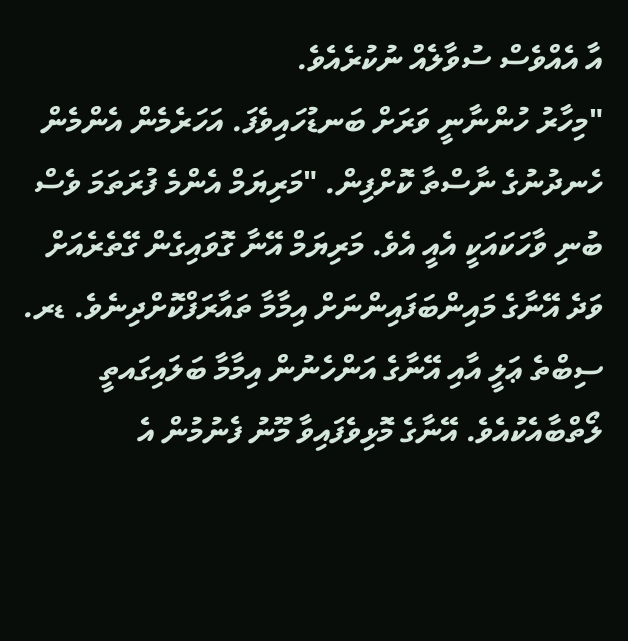އާ އެއްވެސް ސުވާލެއް ނުކުރެއެވެ.
"މިހާރު ހުންނާނީ ވަރަށް ބަނޑުހައިވެފަ. އަހަރެމެން އެންމެން ހެނދުނުގެ ނާސްތާ ކޮށްފިން. "މަރިޔަމް އެންމެ ފުރަތަމަ ވެސް ބުނި ވާހަކައަކީ އެއީ އެވެ. މަރިޔަމް އޭނާ ގޮވައިގެން ގޭތެރެއަށް ވަދެ އޭނާގެ މައިންބަފައިންނަށް އިމާމާ ތައާރަފްކޮށްދިނެވެ. ޑރ. ސިބްތެ ޢަލީ އާއި އޭނާގެ އަންހެނުން އިމާމާ ބަލައިގައތީ ލޯތްބާއެކުއެވެ. އޭނާގެ މޮޅިވެފައިވާ މޫނު ފެނުމުން އެ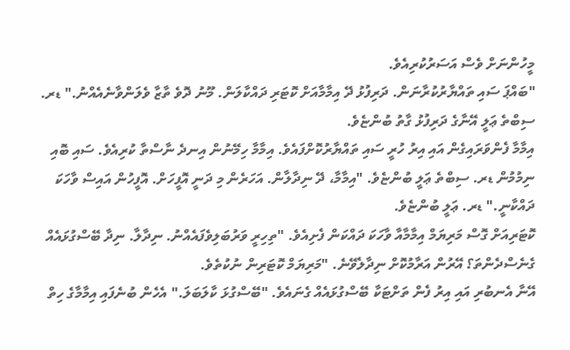މީހުންނަށް ވެސް އަސަރުކުރިއެވެ.
"ބައްޕަ ސައި ތައްޔާރުކުރާނަން. ދަރިފުޅު ދޭ އިމާމާއަށް ކޮޓަރި ދައްކާލަން. މޫނު ދޮވެ ތާޒާ ވެލަންވާނެއެއްނު." ޑރ. ސިބްތެ ޢަލީ އޭނާގެ ދަރިފުޅު ގާތު ބުންޏެވެ.
އިމާމާ ފެންވަރައިގެން އައި އިރު ހުރީ ސައި ތައްޔާރުކޮށްފައެވެ. އިމާމާ ހިމޭނުން އިނދެ ނާސްތާ ކުރިއެވެ. ސައި ބޮއި ނިމުމުން ޑރ. ސިބްތެ ޢަލީ ބުންޏެވެ. "އިމާމާ، ދޭ ނިދާލާން. އަހަރެން މި ދަނީ އޮފީހަށް. އޮފީހުން އައިސް ވާހަކަ ދައްކާނީ." ޑރ. ޢަލީ ބުންޏެވެ.
ކޮޓަރިއަށް ގޮސް މަރިޔަމް އިމާމާއާ ވާހަކަ ދައްކަން ފެށިއެވެ. "ތިހިރީ ވަރުބަލިވެފައެއްނު. ނިދާލާ. ނިދާ ބޭސްގުޅައެއް ގެނެސްދެންތަ؟ އޭރުން އަރާމުކޮށް ނިދާލެވޭނެ. "މަރިޔަމް ކޮޓަރިން ނުކުތެވެ.
އޭނާ އެނބުރި އައި އިރު ފެން ތަށްޓަކާ ބޭސްގުޅައެއް ގެނައެވެ. "ބޭސްގުޅަ ކާލަބަލަ." އެހެން ބުނެފައި އިމާމާގެ ހިތް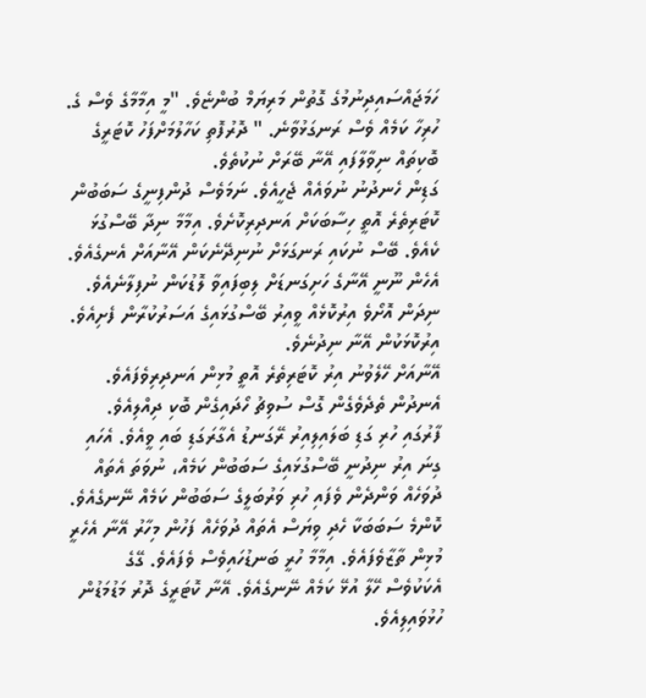ހަމަޖައްސައިދިނުމުގެ ގޮތުން މަރިޔަމް ބުންޏެވެ. "މީ އިމާމާގެ ވެސް ގެ. ހުރިހާ ކަމެއް ވެސް ރަނގަޅުވާނެ. " ދޮރުފޮތި ކަހާލުމަށްފަހު ކޮޓަރީގެ ބޮކިތައް ނިވާލާފައި އޭނާ ބޭރަށް ނުކުތެވެ.
ގަޑިން ހެނދުނު ނުވައެއް ޖެހީއެވެ. ނަމަވެސް ދުންފިނީގެ ސަބަބުން ކޮޓަރިތެރެ އޮތީ ހިސާބަކަށް އަނދިރިކޮށެވެ. އިމާމާ ނިދާ ބޭސްގުޅަ ކެއެވެ. ބޭސް ނުކައި ރަނގަޅަށް ނުނިދޭނެކަން އޭނާއަށް އެނގެއެވެ. އެހެން ނޫނީ އޭނާގެ ހަށިގަނޑަށް ލިބިފައިވާ ލޮޑުކަން ނުފިލާނެއެވެ.
ނިދަން އޮށޯވެ އިރުކޮޅެއް ވީއިރު ބޭސްގުޅައިގެ އަސަރުކުރާން ފެށިއެވެ. އިރުކޮޅަކުން އޭނާ ނިދުނެވެ.
އޭނާއަށް ހޭލެވުނު އިރު ކޮޓަރިތެރެ އޮތީ މުޅިން އަނދިރިވެފައެވެ. އެނދުން ތެދެވެގެން ގޮސް ސުވިޗު ހޯދައިގެން ބޮކި ދިއްލިއެވެ. ފާރުގައި ހުރި ގަޑި ބަލައިލިއިރު ރޭގަނޑު އެގާރަގަޑި ބައި ވީއެވެ. އެހައި ގިނަ އިރު ނިދުނީ ބޭސްގުޅައިގެ ސަބަބުން ކަމެއް، ނުވަތަ އެތައް ދުވަހެއް ވަންދެން ވެފައި ހުރި ވަރުބަލީގެ ސަބަބުން ކަމެއް ނޭނގެއެވެ. ކޮންމެ ސަބަބަކާ ހެދި ވިޔަސް އެތައް ދުވަހެއް ފަހުން މިހާރު އޭނާ އެހެރީ މުޅިން ތާޒާވެފައެވެ. އިމާމާ ހުރީ ބަނޑުހައިވެސް ވެފައެވެ. ގޭގެ އެކަކުވެސް ހޭލާ އުޅޭ ކަމެއް ނޭނގެއެވެ. އޭނާ ކޮޓަރީގެ ދޮރު މަޑުމަޑުން ހުޅުވައިލިއެވެ.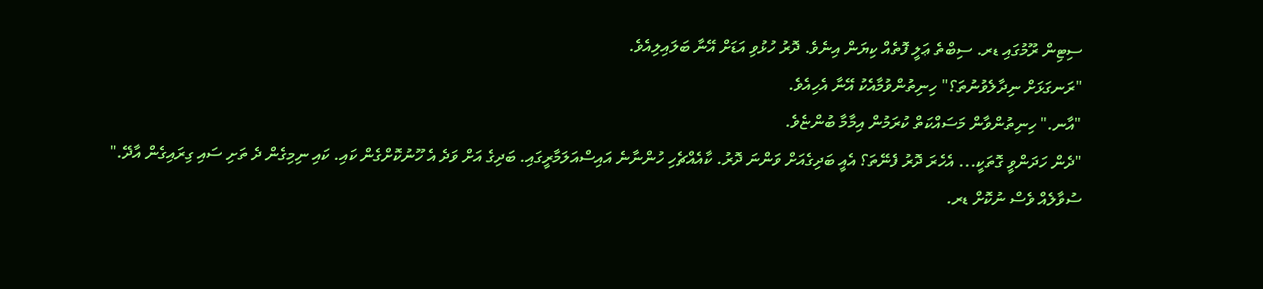ސިޓިން ރޫމުގައި ޑރ. ސިބްތެ ޢަލީ ފޮތެއް ކިޔަން އިނެވެ. ދޮރު ހުޅުވި އަޑަށް އޭނާ ބަލައިލިއެވެ.
"ރަނގަޅަށް ނިދާލެވުނުތަ؟" ހިނިތުންވުމާއެކު އޭނާ އެހިއެވެ.
"އާނ." ހިނިތުންވާން މަސައްކަތް ކުރަމުން އިމާމާ ބުންޏެވެ.
"ދެން ހަދަންވީ ގޮތަކީ... އެހެރަ ދޮރު ފެނޭތަ؟ އެއީ ބަދިގެއަށް ވަންނަ ދޮރު. ކާއެއްޗެހި ހުންނާނެ އައިސްއަލަމާރީގައި. ބަދިގެ އަށް ވަދެ އެ ހޫނުކޮށްގެން ކައި. ކައި ނިމިގެން ދެ ތަށި ސައި ގިރައިގެން އާދޭ."
ސުވާލެއް ވެސް ނުކޮށް ޑރ.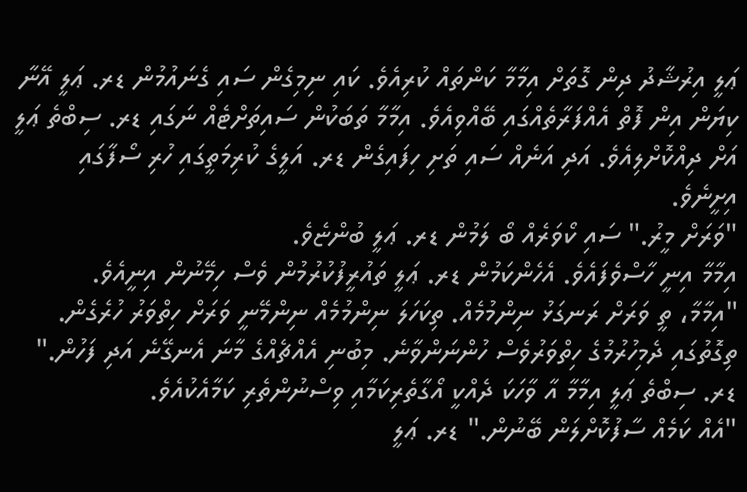ޢަލީ އިރުޝާދު ދިން ގޮތަށް އިމާމާ ކަންތައް ކުރިއެވެ. ކައި ނިމިގެން ސައި ގެނައުމުން ޑރ. ޢަލީ އޭނާ ކިޔަން އިން ފޮތް އެއްފަރާތެއްގައި ބޭއްވިއެވެ. އިމާމާ ތަބަކުން ސައިތަށްޓެއް ނަގައި ޑރ. ސިބްތެ ޢަލީ އަށް ދިއްކޮށްލިއެވެ. އަދި އަނެއް ސައި ތަށި ހިފައިގެން ޑރ. އަލީގެ ކުރިމަތީގައި ހުރި ސޯފާގައި އިށީނެވެ.
"ވަރަށް މީރު." ސައި ކޯވަރެއް ބޯ ލަމުން ޑރ. ޢަލީ ބުންޏެވެ.
އިމާމާ އިނީ ހާސްވެފައެވެ. އެހެންކަމުން ޑރ. ޢަލީ ތައުރީފުކުރުމުން ވެސް ހިމޭނުން އިނީއެވެ.
"އިމާމާ، ތީ ވަރަށް ރަނގަޅު ނިންމުމެއް. ތިކަހަލަ ނިންމުމެއް ނިންމޭނީ ވަރަށް ހިތްވަރު ހުރެގެން. ތިގޮތުގައި ދެމިހުރުމުގެ ހިތްވަރުވެސް ހުންނަންވާނެ. މިބުނި އެއްޗެއްގެ މާނަ އެނގޭނެ އަދި ފަހުން." ޑރ. ސިބްތެ ޢަލީ އިމާމާ އާ ވާހަކަ ދެއްކީ އޯގާތެރިކަމާއި ވިސްނުންތެރި ކަމާއެކުއެވެ.
"އެއް ކަމެއް ސާފުކޮށްލަން ބޭނުން." ޑރ. ޢަލީ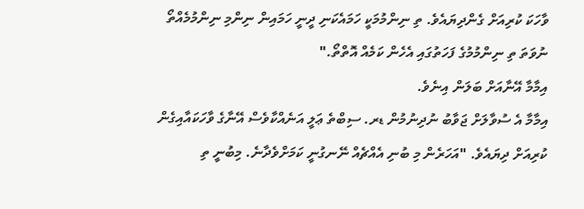ވާހަކަ ކުރިއަށް ގެންދިޔައެވެ. ތި ނިންމުމަކީ ހަމައެކަނި ދީނީ ހަމައިން ނިންމި ނިންމުމެއްތޯ ނުވަތަ ތި ނިންމުމުގެ ފަހަތުގައި އެހެން ކަމެއް އޮތްތޯ."
އިމާމާ އޭނާއަށް ބަލަން އިނެވެ.
އިމާމާ އެ ސުވާލަށް ޖަވާބު ނުދިނުމުން ޑރ. ސިބްތެ ޢަލީ އަނެއްކާވެސް އޭނާގެ ވާހަކައާއިގެން ކުރިއަށް ދިޔައެވެ. "އަހަރެން މި ބުނި އެއްޗެއް ނޭނގުނީ ކަމަށްވެދާނެ. މިބުނީ ތި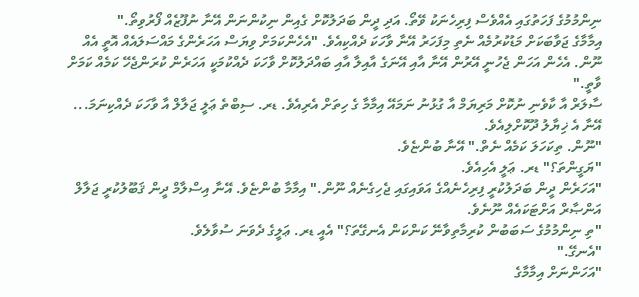ނިންމުމުގެ ފަހަތުގައި އެއްވެސް ފިރިހެނަކު ވޭތޯ. އަދި ދީން ބަދަލުކޮށް ގެއިން ނިކުންނަން އޭނާ ނުފޫޒެއް ފޯރުވިތޯ."
އިމާމާގެ ޖަވާބަކަށް މަޑުކުރުމެއް ނެތި މިފަހަރު އޭނާ ވާހަކަ ދެއްކިއެވެ. "އެހެންކަމަށް ވިޔަސް އަހަރެންގެ މައްސަލައެއް އޮތީ އެއް ނޫން. އެހެން އަހަން ޖެހުނީ އޭރުން އޭނާ އާއި އޭނަގެ އާއިލާ އާއި ބައްދަލުކޮށް ވާހަކަ ދެއްކުމަކީ އަހަރެން ކުރަންޖެހޭ ކަމެއް ކަމަށް ވާތީ."
ސާލަރް އާ ކާވެނި ނުކޮށް މަރިޔަމް އާ ގުޅުނު ނަމައޭ އިމާމާ ގެ ހިތަށް އެރިއެވެ. ޑރ. ސިބްތެ ޢަލީ ޖަލާލް އާ ވާހަކަ ދެއްކިނަމަ... އޭނާ އެ ޚިޔާލު ދޫކޮށްލިއެވެ.
"ނޫން. ތިކަހަލަ ކަމެއް ނެތް." އޭނާ ބުންޏެވެ.
"ޔަގީންތަ؟" ޑރ. ޢަލީ އެހިއެވެ.
"އަހަރެން ދީން ބަދަލުކުރީ ފިރިހެނެއްގެ އަވައިގައި ޖެހިގެނެއް ނޫން." އިމާމާ ބުންޏެވެ. އޭނާ އިސްލާމް ދީން ޤަބޫލުކުރީ ޖަލާލް އަންޞާރް އަށްޓަކައެއް ނޫނެވެ.
"ތި ނިންމުމުގެ ސަބަބުން ކުރިމާތިވާނޭ ކަންކަން އެނގޭތަ؟" އެއީ ޑރ. ޢަލީގެ ދެވަނަ ސުވާލެވެ.
"އެނގޭ."
"އަހަންނަށް އިމާމާގެ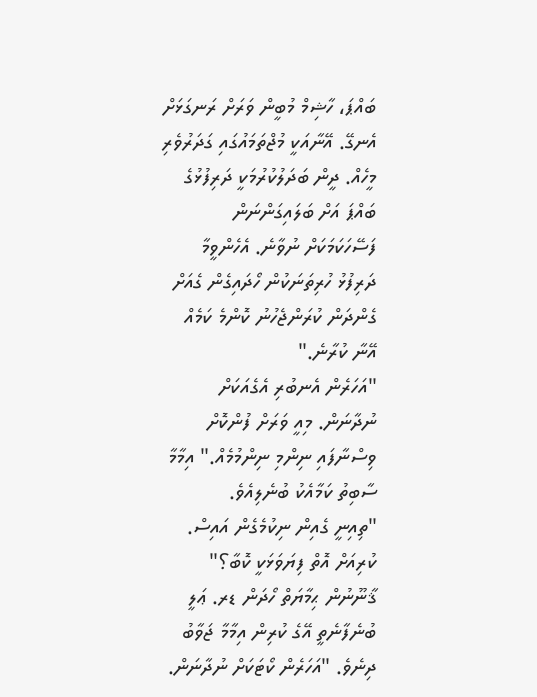ބައްޕަ، ހާޝިމް މުބީން ވަރަށް ރަނގަޅަށް އެނގޭ. އޭނާއަކީ މުޖްތަމައުގައި ގަދަރުވެރި މީހެއް. ދީން ބަދަލުކުރުމަކީ ދަރިފުޅުގެ ބައްޕަ އަށް ބަލައިގަންނަން ފަސޭހަކަމަކަށް ނުވާނެ. އެހެންވީމާ ދަރިފުޅު ހުރިތަނަކުން ހޯދައިގެން ގެއަށް ގެންދަން ކުރަންޖެހުނު ކޮންމެ ކަމެއް އޭނާ ކުރާނެ."
"އަހަރެން އެނބުރި އެގެއަކަށް ނުދާނަން. މިއީ ވަރަށް ފުންކޮށް ވިސްނާފައި ނިންމި ނިންމުމެއް." އިމާމާ ސާބިތު ކަމާއެކު ބުނެލިއެވެ.
"ތިއިނީ ގެއިން ނިކުމެގެން އައިސް. ކުރިއަށް އޮތް ފިޔަވަޅަކީ ކޮބާ؟"
ޤާނޫނުން ޙިމާޔަތް ހޯދަން ޑރ. ޢަލީ ބުނެފާނެތީ އޭގެ ކުރިން އިމާމާ ޖަވާބު ދިނެވެ. "އަހަރެން ކޯޓަކަށް ނުދާނަން.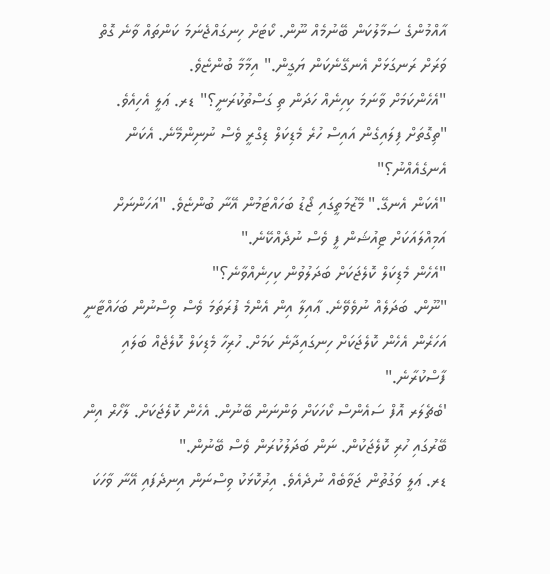އާއްމުންގެ ސަމާލުކަން ބޭނުމެއް ނޫން. ކޯޓަށް ހިނގައްޖެނަމަ ކަންތައް ވާނެ ގޮތް ވަރަށް ރަނގަޅަށް އެނގޭނެކަން ޔަގީން." އިމާމާ ބުންޏެވެ.
"އެހެންކަމަށް ވާނަމަ ކިހިނެއް ހަދަން ތި ގަސްތުކުރަނީ؟" ޑރ. ޢަލީ އެހިއެވެ. "ތިގޮތަށް ފިލައިގެން އައިސް ހުރެ މެޑިކަލް ޑިގްރީ ވެސް ނުނިންމޭނެ. އެކަން އެނގެއެއްނު؟"
"އެކަން އެނގޭ." މޭޒުމަތީގައި ޖޯޑު ބަހައްޓަމުން އޭނާ ބުންޏެވެ. "އަހަންނަށް އަމިއްލައަކަށް ޓިއުޝަން ފީ ވެސް ނުދެއްކޭނެ."
"އެހެން މެޑިކަލް ކޮލެޖަކަށް ބަދަލުވުން ކިހިނެއްވާނެ؟"
"ނޫން. ބަދަލެއް ނުވެވޭނެ. ޢާއިލާ އިން އެންމެ ފުރަތަމަ ވެސް ވިސްނުން ބަހައްޓާނީ އަހަރެން އެހެން ކޮލެޖަކަށް ހިނގައިދާނެ ކަމަށް. ހުރިހާ މެޑިކަލް ކޮލެޖެއް ބަލައި ފާސްކުރާނެ."
'ބެޗެލަރ އޮފް ސައެންސް ކޯހަކަށް ވަންނަން ބޭނުން. އެހެން ކޮލެޖަކަށް. ލާހޯރް އިން ބޭރުގައި ހުރި ކޮލެޖަކުން. ނަން ބަދަލުކުރަން ވެސް ބޭނުން."
ޑރ. ޢަލީ ވަގުތުން ޖަވާބެއް ނުދެއެވެ. އިރުކޮޅަކު ވިސްނަން އިނދެފައި އޭނާ ވާހަކަ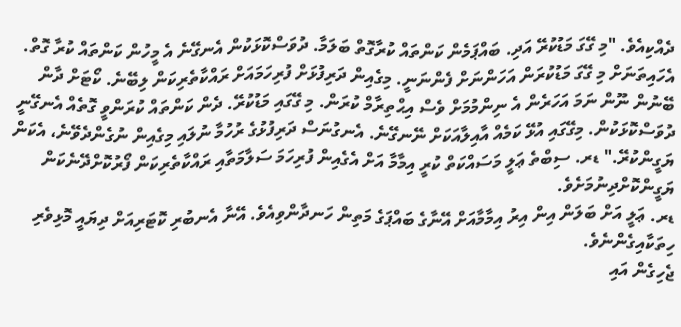ދެއްކިއެވެ. "މި ގޭގަ މަޑުކުރޭ އަދި. ބައްޕަމެން ކަންތައް ކުރާގޮތް ބަލަމާ. ދުވަސްކޮޅަކުން އެނގޭނެ އެ މީހުން ކަންތައް ކުރާ ގޮތް. އެހައިތަނަށް މި ގޭގަ މަޑުކުރަން އަހަންނަށް ފެންނަނީ. މިގެއިން ދަރިފުޅަށް ފުރިހަމައަށް ރައްކާތެރިކަން ލިބޭނެ. ކޯޓަށް ދާން ބޭނުން ނޫން ނަމަ އަހަރެން އެ ނިންމުމަށް ވެސް އިޙްތިރާމް ކުރަން. މި ގޭގައި މަޑުކުރޭ. ދެން ކަންތައް ކުރަންވީ ގޮތެއް އެނގޭނީ ދުވަސްކޮޅަކުން. މިގޭގައި އުޅޭ ކަމެއް އާއިލާއަކަށް ނޭނގޭނެ. އެނގުނަސް ދަރިފުޅުގެ ރުހުމާ ނުލައި މިގެއިން ނުގެންދެވޭނެ، އެކަން ޔަގީންކުރޭ." ޑރ. ސިބްތެ ޢަލީ މަސައްކަތް ކުރީ އިމާމާ އަށް އެގެއިން ފުރިހަމަ ސަލާމަތާއި ރައްކާތެރިކަން ފޯރުކޮށްދޭނެކަން ޔަގީންކޮށްދިނުމަށެވެ.
ޑރ. ޢަލީ އަށް ބަލަން އިން އިރު އިމާމާއަށް އޭނާގެ ބައްޕަގެ މަތިން ހަނދާންވިއެވެ. އޭނާ އެނބުރި ކޮޓަރިއަށް ދިޔައީ މޮޅިވެރި ހިތަކާއިގެންނެވެ.
ޖެހިގެން އައި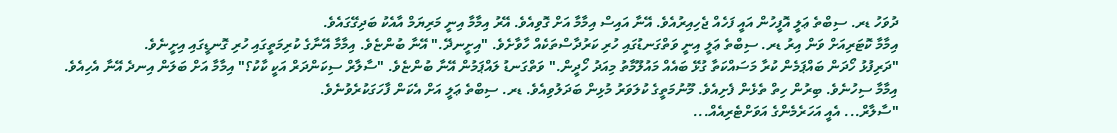ދުވަހު ޑރ. ސިބްތެ ޢަލީ އޮފީހުން އައީ ފަހެއް ޖެހިއިރުއެވެ. އޭނާ އައިސް އިމާމާ އަށް ގޮވިއެވެ. އޭރު އިމާމާ އިނީ މަރިޔަމް އާއެކު ބަދިގޭގައެވެ.
އިމާމާ ކޮޓަރިއަށް ވަން އިރު ޑރ. ސިބްތެ ޢަލީ އިނީ ވަތްގަނޑުގައި ހުރި ކަރުދާސްތަކެއް ހާވާށެވެ. "އިށީނދޭ." އޭނާ ބުންޏެވެ. އިމާމާ އޭނާގެ ކުރިމަތީގައި ހުރި ގޮނޑީގައި އިށީނެވެ.
"ދަރިފުޅު ހޯދަން ބައްޕަމެން ކުރާ މަސައްކަތާ ގުޅޭ ބައެއް މައުލޫމާތު މިއަދު ހޯދީން." ވަތްގަނޑު ލައްޕަމުން އޭނާ ބުންޏެވެ. "ސާލާރް ސިކަންދަރް އަކީ ކާކު؟" އިމާމާ އަށް ބަލަން އިނދެ އޭނާ އެހިއެވެ.
އިމާމާ ސިހުނެވެ. ބިރުން ހިތް ތެޅެން ފެށިއެވެ. މޫނުމަތީގެ ކުލަވަރު މުޅިން ބަދަލުވިއެވެ. ޑރ. ސިބްތެ ޢަލީ އަށް އެކަން ފާހަގަކުރެވުނެވެ.
"ސާލާރް... އެއީ އަހަރެމެންގެ އަވަށްޓެރިއެއް...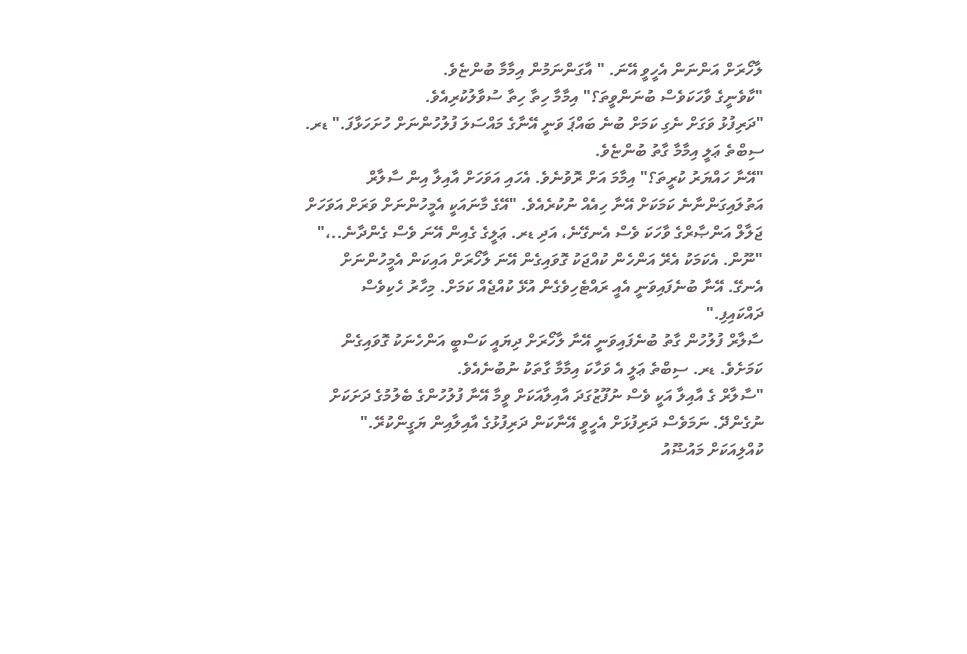ލާހޯރަށް އަންނަން އެހީވީ އޭނަ. " އާގަންނަމުން އިމާމާ ބުންޏެވެ.
"ކާވެނީގެ ވާހަކަވެސް ބުނަންވީތަ؟" އިމާމާ ހިތާ ހިތާ ސުވާލުކުރިއެވެ.
"ދަރިފުޅު ވަގަށް ނެގި ކަމަށް ބުނެ ބައްޕަ ވަނީ އޭނާގެ މައްސަލަ ފުލުހުންނަށް ހުށަހަޅާފަ." ޑރ. ސިބްތެ ޢަލީ އިމާމާ ގާތު ބުންޏެވެ.
"އޭނާ ހައްޔަރު ކުރީތަ؟" އިމާމަ އަށް ރޮވުނެވެ. އެހައި އަވަހަށް އާއިލާ އިން ސާލާރް އަތުލައިގަންނާނެ ކަމަކަށް އޭނާ ހިއެއް ނުކުރެއެވެ. "އޭގެ މާނައަކީ އެމީހުންނަށް ވަރަށް އަވަހަށް ޖަލާލް އަންޞާރްގެ ވާހަކަ ވެސް އެނގޭނެ، އަދި ޑރ. ޢަލީގެ ގެއިން އޭނަ ވެސް ގެންދާނެ..،"
"ނޫން. އެކަމަކު އެރޭ އަންހެން ކުއްޖަކު ގޮވައިގެން އޭނަ ލާހޯރަށް އައިކަން އެމީހުންނަށް އެނގޭ. އޭނާ ބުނެފައިވަނީ އެއީ ރައްޓެހިވެގެން އުޅޭ ކުއްޖެއް ކަމަށް. މިހާރު ހެކިވެސް ދައްކައިފި."
ސާލާރް ފުލުހުން ގާތު ބުނެފައިވަނީ އޭނާ ލާހޯރަށް ދިޔައީ ކަސްބީ އަންހެނަކު ގޮވައިގެން ކަމަށެވެ. ޑރ. ސިބްތެ ޢަލީ އެ ވަހާކަ އިމާމާ ގާތަކު ނުބުނެއެވެ.
"ސާލާރް ގެ އާއިލާ އަކީ ވެސް ނުފޫޒުގަދަ އާއިލާއަކަށް ވީމާ އޭނާ ފުލުހުންގެ ބެލުމުގެ ދަށަކަށް ނުގެންދޭ. ނަމަވެސް ދަރިފުޅަށް އެހީވީ އޭނާކަން ދަރިފުޅުގެ އާއިލާއިން ޔަގީންކުރޭ." ކުއްލިއަކަށް މައުޟޫއު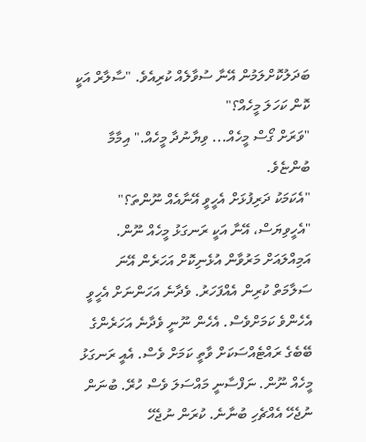ބަދަލުކޮށްލަމުން އޭނާ ސުވާލެއް ކުރިއެވެ. "ސާލާރް އަކީ ކޮން ކަހަލަ މީހެއް؟"
"ވަރަށް ގޯސް މީހެއް... ވިޔާނުދާ މީހެއް." އިމާމާ ބުންޏެވެ.
"އެކަމަކު ދަރިފުޅަށް އެހީވީ އޭނާއެއް ނޫންތަ؟"
"އެހީވިޔަސް، އޭނާ އަކީ ރަނގަޅު މީހެއް ނޫން. އަމިއްލައަށް މަރުވާން އުޅެނިކޮށް އަހަރެން އޭނަ ސަލާމަތް ކުރިން އެއްފަހަރު. ވެދާނެ އަހަންނަށް އެހީވީ އެހެންވެ ކަމަށްވެސް. އެހެން ނޫނީ ވެދާނެ އަހަރެންގެ ބޭބެގެ ރައްޓެއްސަކަށް ވާތީ ކަމަށް ވެސް. އެއީ ރަނގަޅު މީހެއް ނޫން. ނަފްސާނީ މައްސަލަ ވެސް ހުރޭ. ބުނަން ނުޖެހޭ އެއްޗެހި ބުނާނެ. ކުރަން ނުޖެހޭ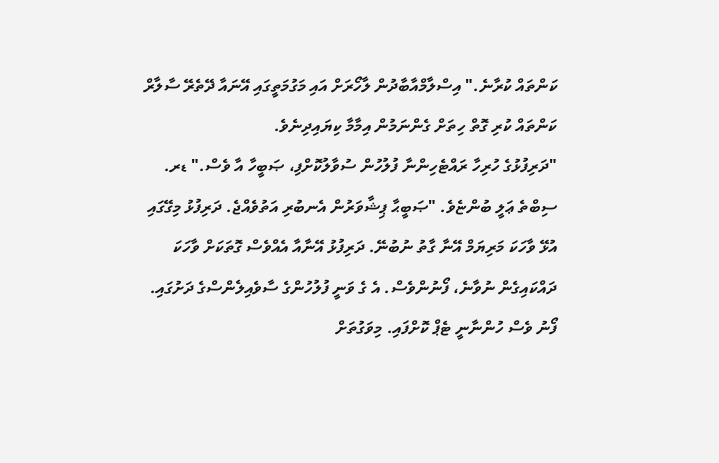ކަންތައް ކުރާނެ." އިސްލާމްއާބާދުން ލާހޯރަށް އައި މަގުމަތީގައި އޭނައާ ދޭތެރޭ ސާލާރް ކަންތައް ކުރި ގޮތް ހިތަށް ގެންނަމުން އިމާމާ ކިޔައިދިނެވެ.
"ދަރިފުޅުގެ ހުރިހާ ރައްޓެހިންނާ ފުލުހުން ސުވާލުކޮށްފި، ޞަބީހާ އާ ވެސް." ޑރ. ސިބްތެ ޢަލީ ބުންޏެވެ. "ޞަބީޙާ ޕިޝާވަރުން އެނބުރި އަތުވެއްޖެ. ދަރިފުޅު މިގޭގައި އުޅޭ ވާހަކަ މަރިޔަމް އޭނާ ގާތު ނުބުނޭ. ދަރިފުޅު އޭނާއާ އެއްވެސް ގޮތަކަށް ވާހަކަ ދައްކައިގެން ނުވާނެ، ފޯނުންވެސް. އެ ގެ ވަނީ ފުލުހުންގެ ސާވެއިލެންސްގެ ދަށުގައި. ފޯނު ވެސް ހުންނާނީ ޓެޕް ކޮށްފައި. މިވަގުތަށް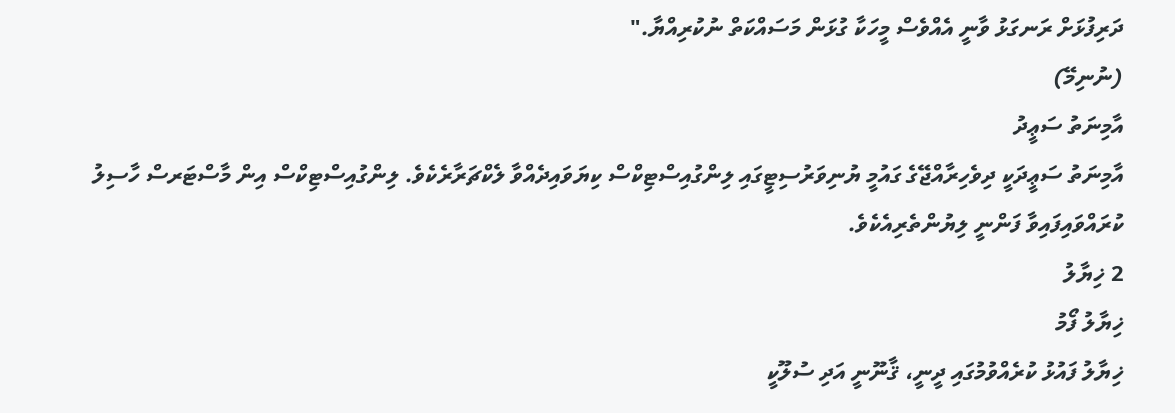ދަރިފުޅަށް ރަނގަޅު ވާނީ އެއްވެސް މީހަކާ ގުޅަން މަސައްކަތް ނުކުރިއްޔާ."
(ނުނިމޭ)
އާމިނަތު ސަޢީދު
އާމިނަތު ސަޢީދަކީ ދިވެހިރާއްޖޭގެ ގައުމީ ޔުނިވަރުސިޓީގައި ލިންގުއިސްޓިކްސް ކިޔަވައިދެއްވާ ލެކްޗަރާރެކެވެ. ލިންގުއިސްޓިކްސް އިން މާސްޓަރސް ހާސިލު ކުރައްވައިފައިވާ ފަންނީ ލިޔުންތެރިއެކެވެ.
2 ޚިޔާލު
ޚިޔާލު ފޯމު
ޚިޔާލު ފައުޅު ކުރެއްވުމުގައި ދީނީ، ޤާނޫނީ އަދި ސުލޫކީ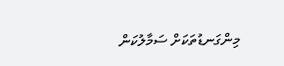މިންގަނޑުތަކަށް ސަމާލުކަން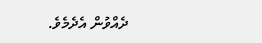ދެއްވުން އެދެމެވެ.